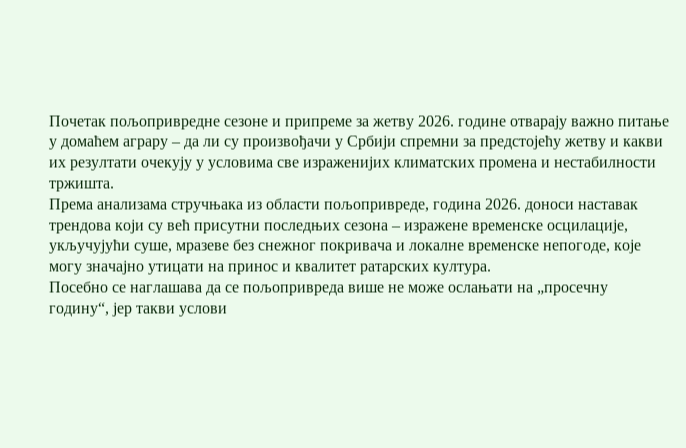Почетак пољопривредне сезоне и припреме за жетву 2026. године отварају важно питање у домаћем аграру – да ли су произвођачи у Србији спремни за предстојећу жетву и какви их резултати очекују у условима све израженијих климатских промена и нестабилности тржишта.
Према анализама стручњака из области пољопривреде, година 2026. доноси наставак трендова који су већ присутни последњих сезона – изражене временске осцилације, укључујући суше, мразеве без снежног покривача и локалне временске непогоде, које могу значајно утицати на принос и квалитет ратарских култура.
Посебно се наглашава да се пољопривреда више не може ослањати на „просечну годину“, јер такви услови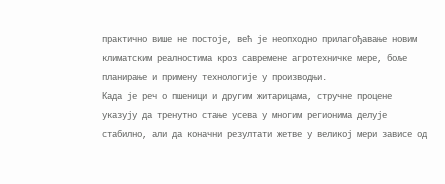практично више не постоје, већ је неопходно прилагођавање новим климатским реалностима кроз савремене агротехничке мере, боље планирање и примену технологије у производњи.
Када је реч о пшеници и другим житарицама, стручне процене указују да тренутно стање усева у многим регионима делује стабилно, али да коначни резултати жетве у великој мери зависе од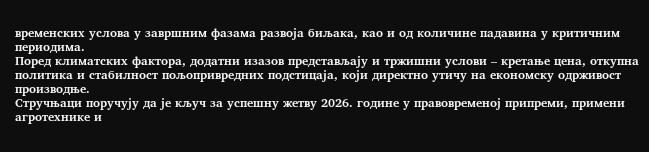временских услова у завршним фазама развоја биљака, као и од количине падавина у критичним периодима.
Поред климатских фактора, додатни изазов представљају и тржишни услови – кретање цена, откупна политика и стабилност пољопривредних подстицаја, који директно утичу на економску одрживост производње.
Стручњаци поручују да је кључ за успешну жетву 2026. године у правовременој припреми, примени агротехнике и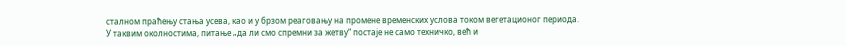сталном праћењу стања усева, као и у брзом реаговању на промене временских услова током вегетационог периода.
У таквим околностима, питање „да ли смо спремни за жетву“ постаје не само техничко, већ и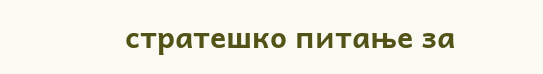стратешко питање за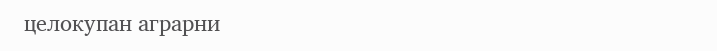целокупан аграрни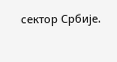сектор Србије.